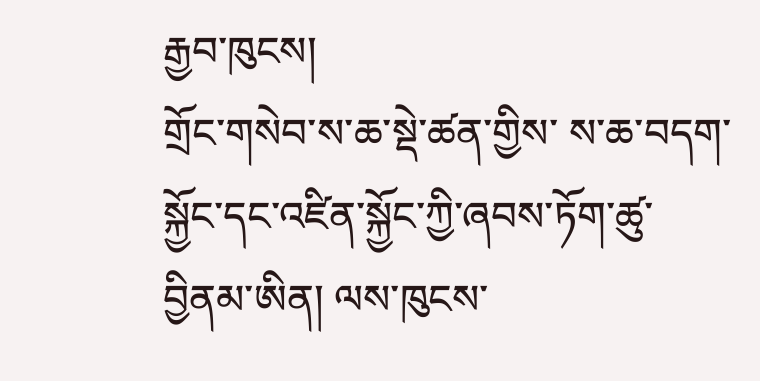རྒྱབ་ཁུངས།
གྲོང་གསེབ་ས་ཆ་སྡེ་ཚན་གྱིས་ ས་ཆ་བདག་སྐྱོང་དང་འཛིན་སྐྱོང་ཀྱི་ཞབས་ཏོག་ཚུ་བྱིནམ་ཨིན། ལས་ཁུངས་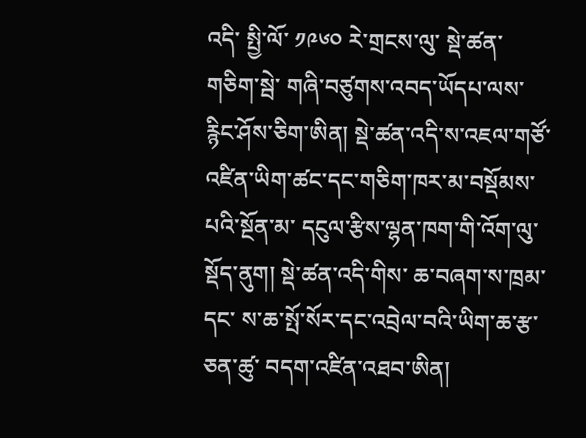འདི་ སྤྱི་ལོ་ ༡༩༦༠ རེ་གྲངས་ལུ་ སྡེ་ཚན་གཅིག་སྦེ་ གཞི་བཙུགས་འབད་ཡོདཔ་ལས་ རྙིང་ཤོས་ཅིག་ཨིན། སྡེ་ཚན་འདི་ས་འཇལ་གཙོ་འཛིན་ཡིག་ཚང་དང་གཅིག་ཁར་མ་བསྡོམས་པའི་སྔོན་མ་ དངུལ་རྩིས་ལྷན་ཁག་གི་འོག་ལུ་སྡོད་ནུག། སྡེ་ཚན་འདི་གིས་ ཆ་བཞག་ས་ཁྲམ་དང་ ས་ཆ་སྤོ་སོར་དང་འབྲེལ་བའི་ཡིག་ཆ་རྩ་ཅན་ཚུ་ བདག་འཛིན་འཐབ་ཨིན།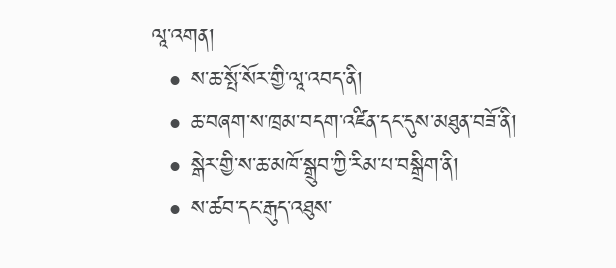ལཱ་འགན།
  • ས་ཆ་སྤོ་སོར་གྱི་ལཱ་འབད་ནི།
  • ཆ་བཞག་ས་ཁྲམ་བདག་འཛིན་དང་དུས་མཐུན་བཟོ་ནི།
  • སྒེར་གྱི་ས་ཆ་མཁོ་སྒྲུབ་ཀྱི་རིམ་པ་བསྒྲིག་ནི།
  • ས་ཚབ་དང་རྒུད་འཐུས་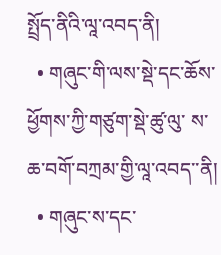སྤྲོད་ནིའི་ལཱ་འབད་ནི།
  • གཞུང་གི་ལས་སྡེ་དང་ཆོས་ཕྱོགས་ཀྱི་གཙུག་སྡེ་ཚུ་ལུ་ ས་ཆ་བགོ་བཀྲམ་གྱི་ལཱ་འབད་་ནི།
  • གཞུང་ས་དང་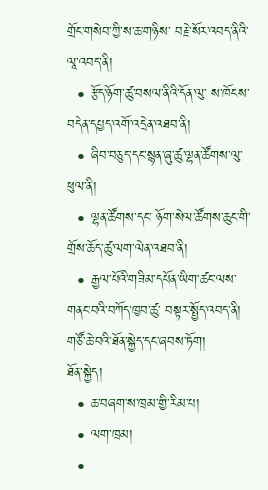གྲོང་གསེབ་ཀྱི་ས་ཆ་གཉིས་ བརྗེ་སོར་འབད་ནིའི་ལཱ་འབད་ནི།
  • རྩོད་ཉོག་ཚུ་བསལ་ནིའི་དོན་ལུ་ ས་ཁོངས་བདེན་དཔྱད་འགོ་འདྲེན་འཐབ་ནི།
  • ཞིབ་བཅུད་དང་སྙན་ཞུ་ཚུ་ལྷན་ཚོགས་ལུ་ཕུལ་ནི།
  • ལྷན་ཚོགས་དང་ ཉོག་སེལ་ཚོགས་ཆུང་གི་གྲོས་ཆོད་ཚུ་ལག་ལེན་འཐབ་ནི།
  • རྒྱལ་པོའི་གཟིམ་དཔོན་ཡིག་ཚང་ལས་ གནང་བའི་བཀོད་ཁྱབ་ཚུ་ བསྟར་སྤྱོད་འབད་ནི།
གཙོ་ཆེ་བའི་ཐོན་སྐྱེད་དང་ཞབས་ཏོག།
ཐོན་སྐྱེད།
  • ཆ་བཞག་ས་ཁྲམ་གྱི་རིམ་པ།
  • ལག་ཁྲམ།
  •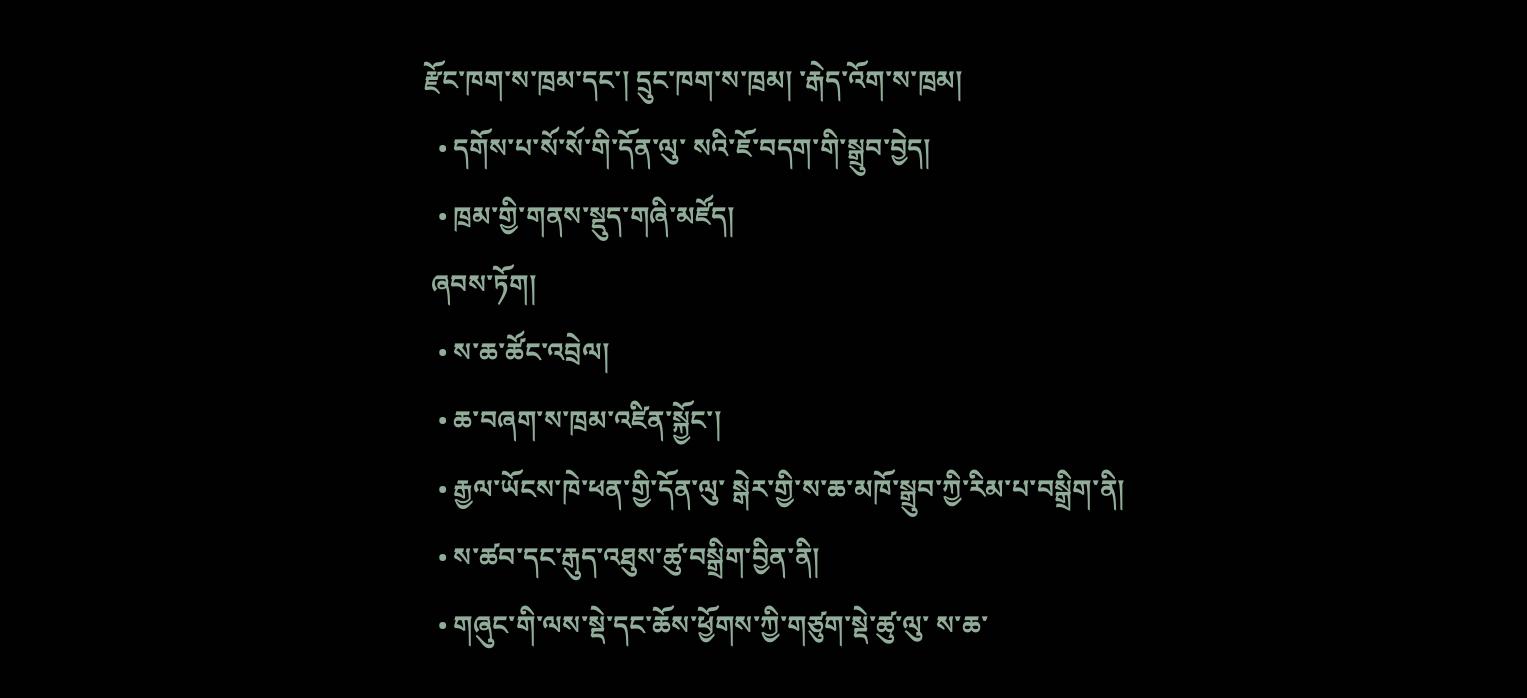རྫོང་ཁག་ས་ཁྲམ་དང་། དྲུང་ཁག་ས་ཁྲམ། ་རྒེད་འོག་ས་ཁྲམ།
  • དགོས་པ་སོ་སོ་གི་དོན་ལུ་ སའི་ཇོ་བདག་གི་སྒྲུབ་བྱེད།
  • ཁྲམ་གྱི་གནས་སྡུད་གཞི་མཛོད།
 ཞབས་ཏོག།
  • ས་ཆ་ཚོང་འབྲེལ།
  • ཆ་བཞག་ས་ཁྲམ་འཛིན་སྐྱོང་།
  • རྒྱལ་ཡོངས་ཁེ་ཕན་གྱི་དོན་ལུ་ སྒེར་གྱི་ས་ཆ་མཁོ་སྒྲུབ་ཀྱི་རིམ་པ་བསྒྲིག་ནི།
  • ས་ཚབ་དང་རྒུད་འཐུས་ཚུ་བསྒྲིག་བྱིན་ནི།
  • གཞུང་གི་ལས་སྡེ་དང་ཆོས་ཕྱོགས་ཀྱི་གཙུག་སྡེ་ཚུ་ལུ་ ས་ཆ་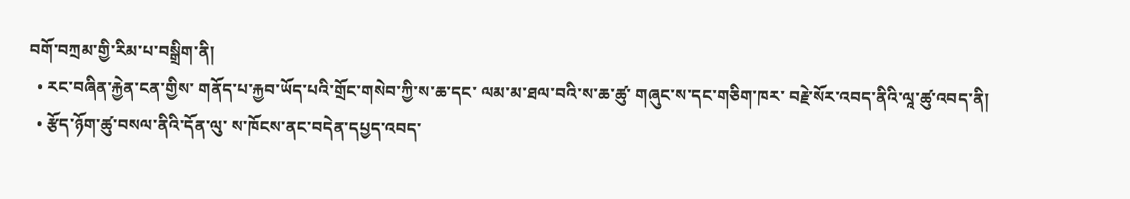བགོ་བཀྲམ་གྱི་རིམ་པ་བསྒྲིག་ནི།
  • རང་བཞིན་རྐྱེན་ངན་གྱིས་ གནོད་པ་རྐྱབ་ཡོད་པའི་གྲོང་གསེབ་ཀྱི་ས་ཆ་དང་ ལམ་མ་ཐལ་བའི་ས་ཆ་ཚུ་ གཞུང་ས་དང་གཅིག་ཁར་ བརྗེ་སོར་འབད་ནིའི་ལཱ་ཚུ་འབད་ནི།
  • རྩོད་ཉོག་ཚུ་བསལ་ནིའི་དོན་ལུ་ ས་ཁོངས་ནང་བདེན་དཔྱད་འབད་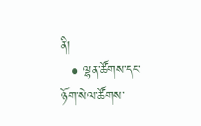ནི།
  • ལྷན་ཚོགས་དང་ ཉོག་སེལ་ཚོགས་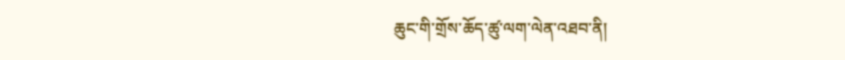ཆུང་གི་གྲོས་ཆོད་ཚུ་ལག་ལེན་འཐབ་ནི།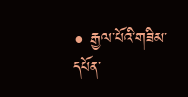• རྒྱལ་པོའི་གཟིམ་དཔོན་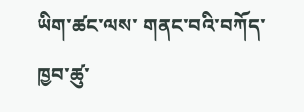ཡིག་ཚང་ལས་ གནང་བའི་བཀོད་ཁྱབ་ཚུ་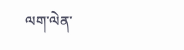ལག་ལེན་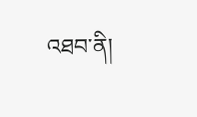འཐབ་ནི།